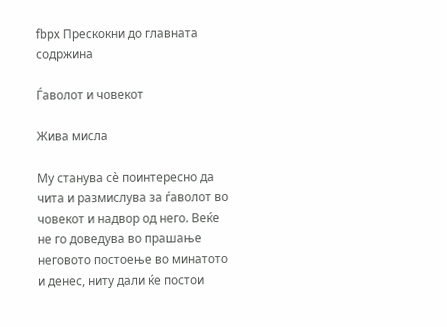fbpx Прескокни до главната содржина

Ѓаволот и човекот

Жива мисла

Му станува сè поинтересно да чита и размислува за ѓаволот во човекот и надвор од него. Веќе не го доведува во прашање неговото постоење во минатото и денес, ниту дали ќе постои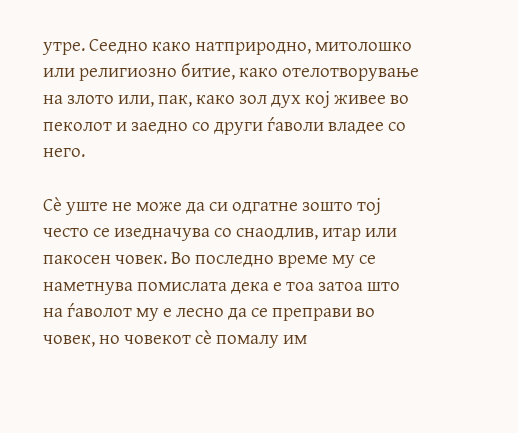утре. Сеедно како натприродно, митолошко или религиозно битие, како отелотворување на злото или, пак, како зол дух кој живее во пеколот и заедно со други ѓаволи владее со него.

Сè уште не може да си одгатне зошто тој често се изедначува со снаодлив, итар или пакосен човек. Во последно време му се наметнува помислата дека е тоа затоа што на ѓаволот му е лесно да се преправи во човек, но човекот сè помалу им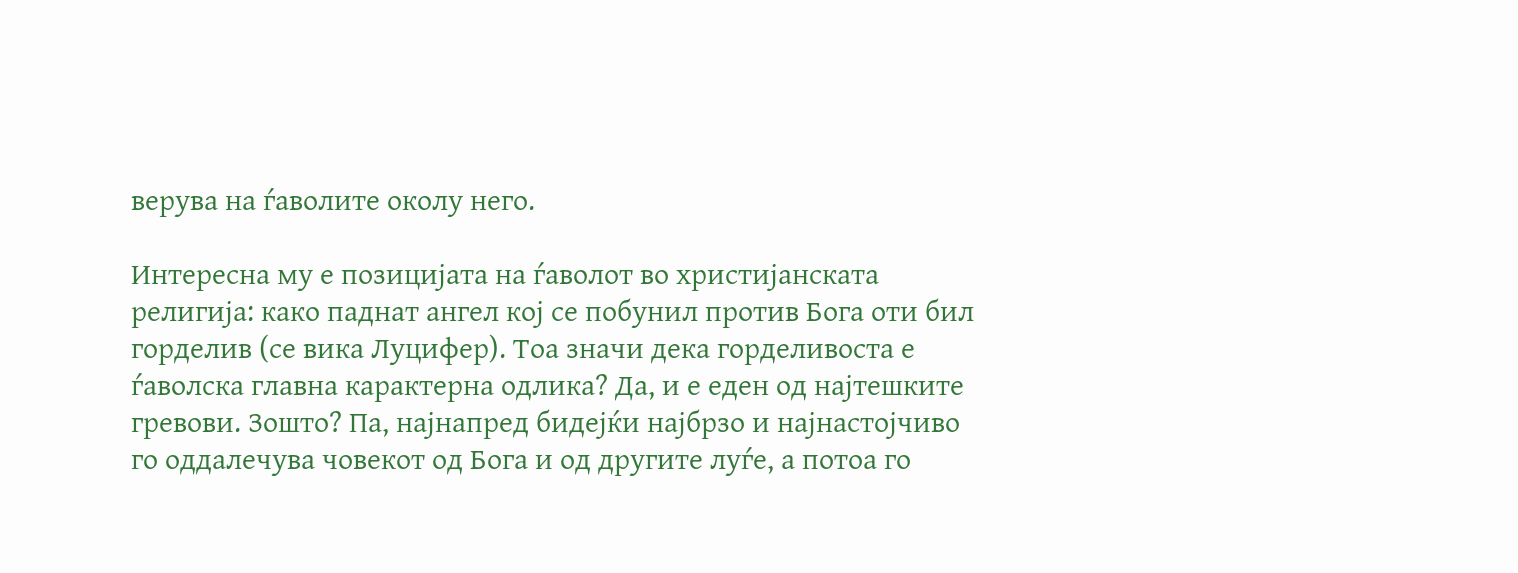верува на ѓаволите околу него.

Интересна му е позицијата на ѓаволот во христијанската религија: како паднат ангел кој се побунил против Бога оти бил горделив (се вика Луцифер). Тоа значи дека горделивоста е ѓаволска главна карактерна одлика? Да, и е еден од најтешките гревови. Зошто? Па, најнапред бидејќи најбрзо и најнастојчиво го оддалечува човекот од Бога и од другите луѓе, а потоа го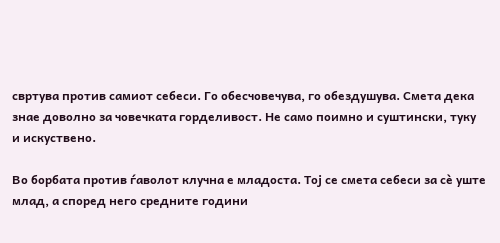свртува против самиот себеси. Го обесчовечува, го обездушува. Смета дека знае доволно за човечката горделивост. Не само поимно и суштински, туку и искуствено.

Во борбата против ѓаволот клучна е младоста. Тој се смета себеси за сè уште млад, а според него средните години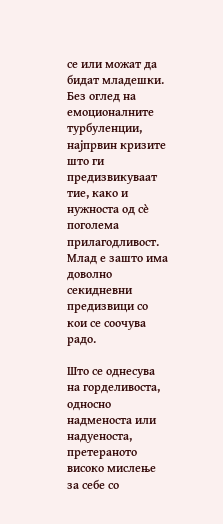се или можат да бидат младешки. Без оглед на емоционалните турбуленции, најпрвин кризите што ги предизвикуваат тие, како и нужноста од сè поголема прилагодливост. Млад е зашто има доволно секидневни предизвици со кои се соочува радо.

Што се однесува на горделивоста, односно надменоста или надуеноста, претераното високо мислење за себе со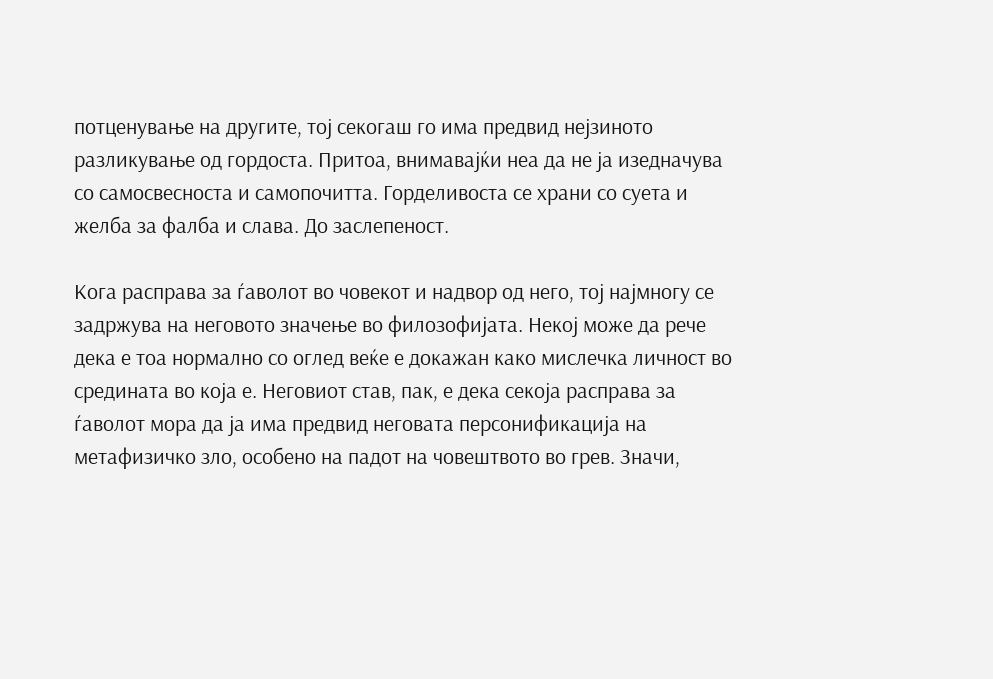потценување на другите, тој секогаш го има предвид нејзиното разликување од гордоста. Притоа, внимавајќи неа да не ја изедначува со самосвесноста и самопочитта. Горделивоста се храни со суета и желба за фалба и слава. До заслепеност.

Кога расправа за ѓаволот во човекот и надвор од него, тој најмногу се задржува на неговото значење во филозофијата. Некој може да рече дека е тоа нормално со оглед веќе е докажан како мислечка личност во средината во која е. Неговиот став, пак, е дека секоја расправа за ѓаволот мора да ја има предвид неговата персонификација на метафизичко зло, особено на падот на човештвото во грев. Значи,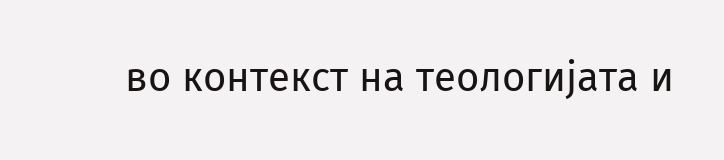во контекст на теологијата и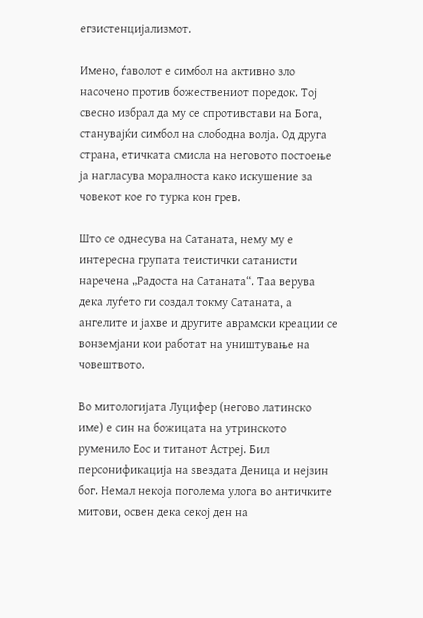егзистенцијализмот.

Имено, ѓаволот е симбол на активно зло насочено против божествениот поредок. Тој свесно избрал да му се спротивстави на Бога, станувајќи симбол на слободна волја. Од друга страна, етичката смисла на неговото постоење ја нагласува моралноста како искушение за човекот кое го турка кон грев.

Што се однесува на Сатаната, нему му е интересна групата теистички сатанисти наречена „Радоста на Сатаната“. Таа верува дека луѓето ги создал токму Сатаната, а ангелите и јахве и другите аврамски креации се вонземјани кои работат на уништување на човештвото.

Во митологијата Луцифер (негово латинско име) е син на божицата на утринското руменило Еос и титанот Астреј. Бил персонификација на ѕвездата Деница и нејзин бог. Немал некоја поголема улога во античките митови, освен дека секој ден на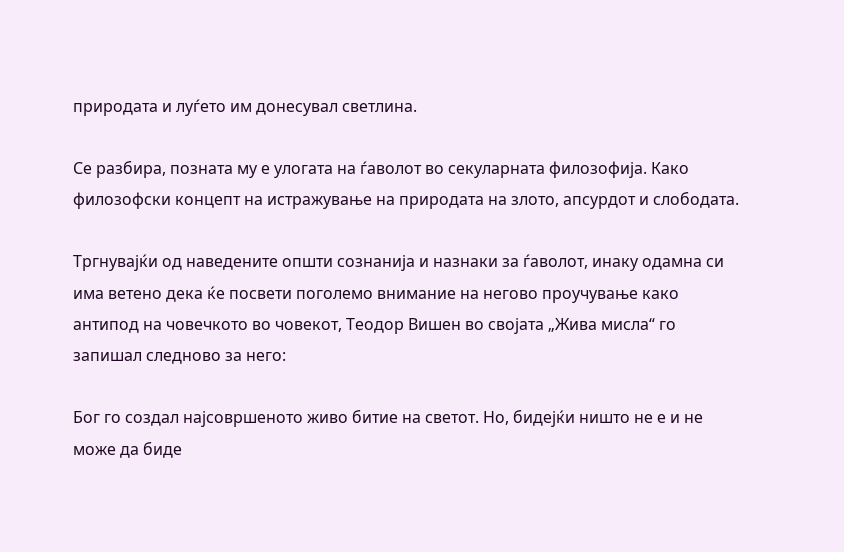природата и луѓето им донесувал светлина.

Се разбира, позната му е улогата на ѓаволот во секуларната филозофија. Како филозофски концепт на истражување на природата на злото, апсурдот и слободата.

Тргнувајќи од наведените општи сознанија и назнаки за ѓаволот, инаку одамна си има ветено дека ќе посвети поголемо внимание на негово проучување како антипод на човечкото во човекот, Теодор Вишен во својата „Жива мисла“ го запишал следново за него:

Бог го создал најсовршеното живо битие на светот. Но, бидејќи ништо не е и не може да биде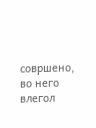совршено, во него влегол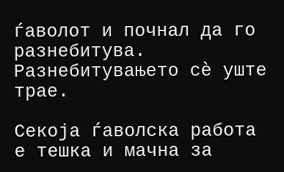ѓаволот и почнал да го разнебитува. Разнебитувањето сè уште трае.

Секоја ѓаволска работа е тешка и мачна за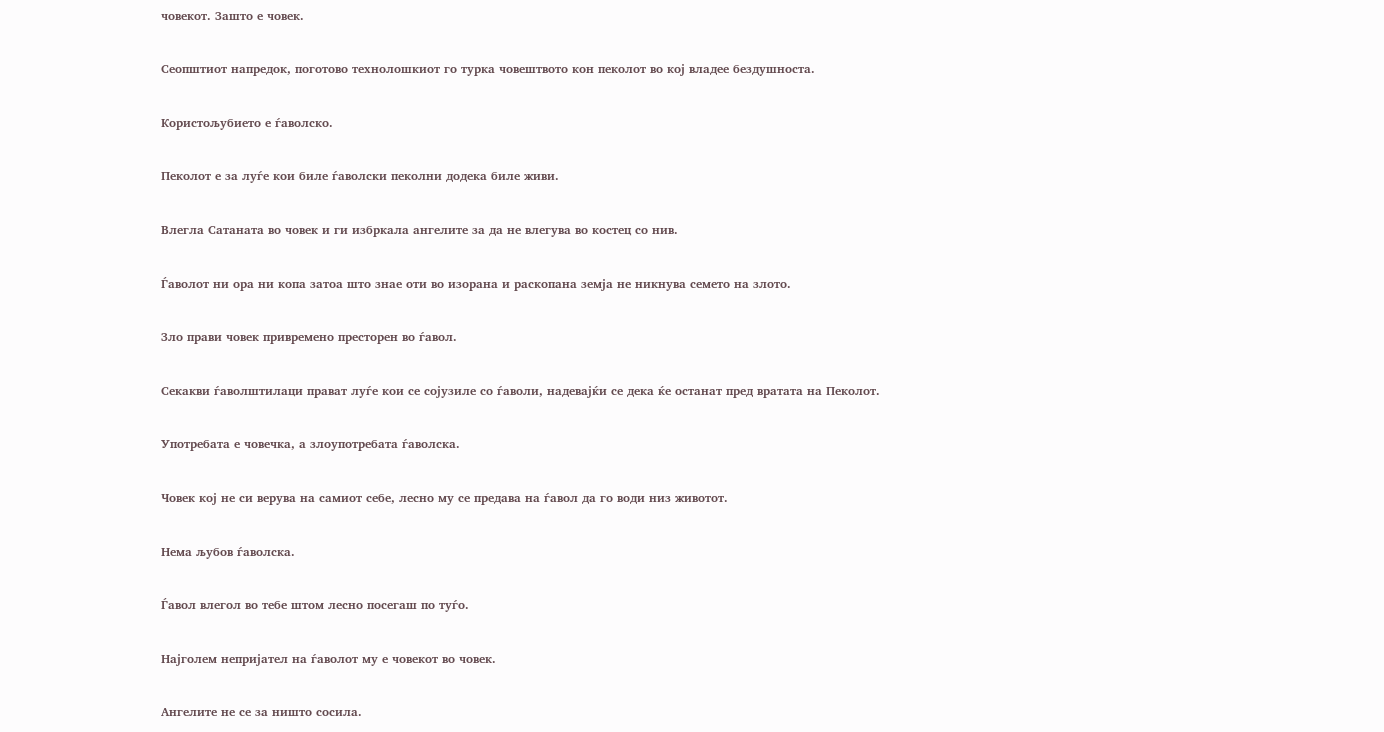човекот. Зашто е човек.

Сеопштиот напредок, поготово технолошкиот го турка човештвото кон пеколот во кој владее бездушноста.

Користољубието е ѓаволско.

Пеколот е за луѓе кои биле ѓаволски пеколни додека биле живи.

Влегла Сатаната во човек и ги избркала ангелите за да не влегува во костец со нив.

Ѓаволот ни ора ни копа затоа што знае оти во изорана и раскопана земја не никнува семето на злото.

Зло прави човек привремено престорен во ѓавол.

Секакви ѓаволштилаци прават луѓе кои се сојузиле со ѓаволи, надевајќи се дека ќе останат пред вратата на Пеколот.

Употребата е човечка, а злоупотребата ѓаволска.

Човек кој не си верува на самиот себе, лесно му се предава на ѓавол да го води низ животот.

Нема љубов ѓаволска.

Ѓавол влегол во тебе штом лесно посегаш по туѓо.

Најголем непријател на ѓаволот му е човекот во човек.

Ангелите не се за ништо сосила.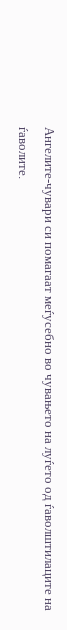Ангелите-чувари си помагаат меѓусебно во чувањето на луѓето од ѓаволштилаците на ѓаволите.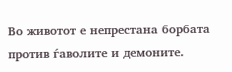Во животот е непрестана борбата против ѓаволите и демоните.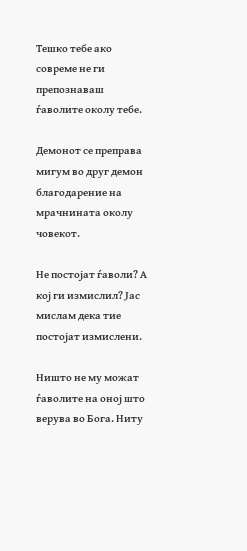Тешко тебе ако совреме не ги препознаваш ѓаволите околу тебе.

Демонот се преправа мигум во друг демон благодарение на мрачнината околу човекот.

Не постојат ѓаволи? А кој ги измислил? Јас мислам дека тие постојат измислени.

Ништо не му можат ѓаволите на оној што верува во Бога. Ниту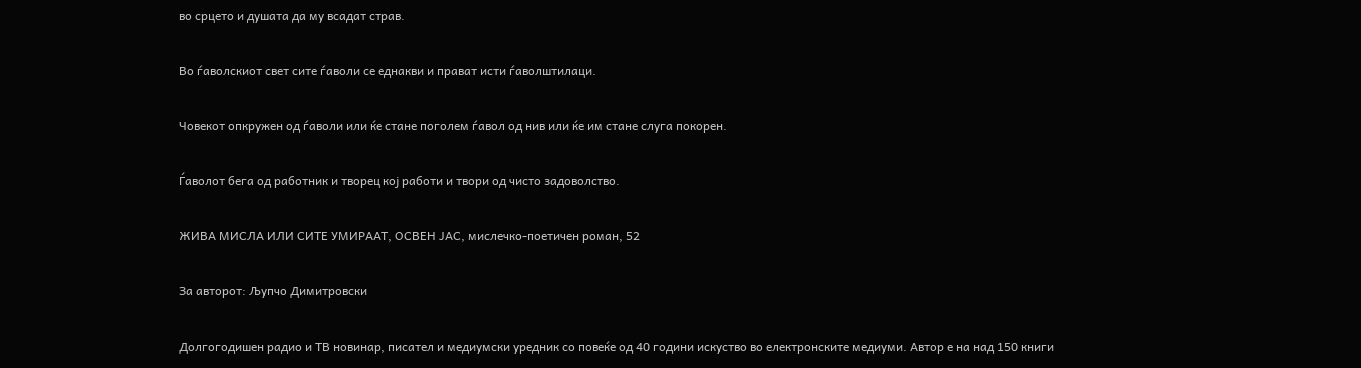во срцето и душата да му всадат страв.

Во ѓаволскиот свет сите ѓаволи се еднакви и прават исти ѓаволштилаци.

Човекот опкружен од ѓаволи или ќе стане поголем ѓавол од нив или ќе им стане слуга покорен.

Ѓаволот бега од работник и творец кој работи и твори од чисто задоволство.

ЖИВА МИСЛА ИЛИ СИТЕ УМИРААТ, ОСВЕН ЈАС, мислечко-поетичен роман, 52

За авторот: Љупчо Димитровски

Долгогодишен радио и ТВ новинар, писател и медиумски уредник со повеќе од 40 години искуство во електронските медиуми. Автор е на над 150 книги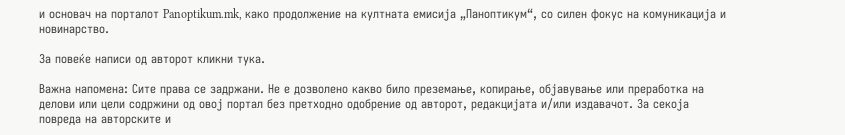и основач на порталот Panoptikum.mk, како продолжение на култната емисија „Паноптикум“, со силен фокус на комуникација и новинарство.

За повеќе написи од авторот кликни тука.

Важна напомена: Сите права се задржани. Не е дозволено какво било преземање, копирање, објавување или преработка на делови или цели содржини од овој портал без претходно одобрение од авторот, редакцијата и/или издавачот. За секоја повреда на авторските и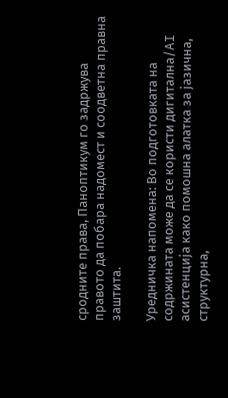сродните права, Паноптикум го задржува правото да побара надомест и соодветна правна заштита.

Уредничка напомена: Во подготовката на содржината може да се користи дигитална/AI асистенција како помошна алатка за јазична, структурна,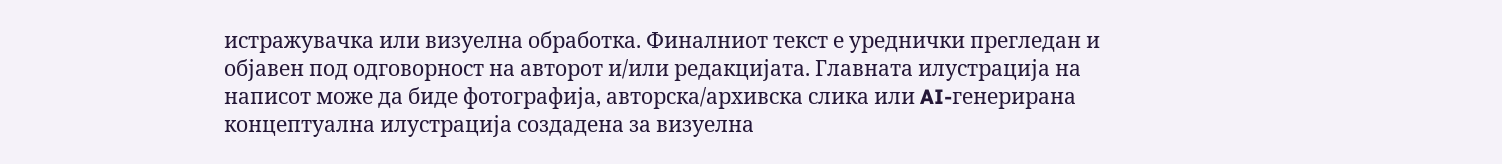истражувачка или визуелна обработка. Финалниот текст е уреднички прегледан и објавен под одговорност на авторот и/или редакцијата. Главната илустрација на написот може да биде фотографија, авторска/архивска слика или AI-генерирана концептуална илустрација создадена за визуелна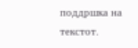поддршка на текстот.